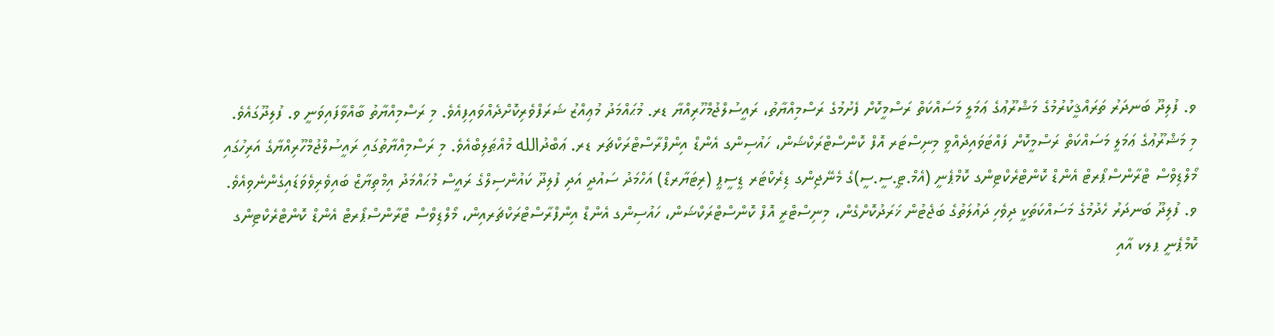ވ. ފުލިދޫ ބަނދަރު ތަރައްޤީކުރުމުގެ މަޝްރޫޢުގެ ޢަމަލީ މަސައްކަތް ރަސްމީކޮށް ފެށުމުގެ ރަސްމިއްޔާތު، ރައީސުލްޖުމްހޫރިއްޔާ ޑރ. މުޙައްމަދު މުޢިއްޒު ޝަރަފްވެރިކޮށްދެއްވައިފިއެވެ. މި ރަސްމިއްޔާތު ބާއްވާފައިވަނީ ވ. ފުލިދޫގައެވެ.
މި މަޝްރޫޢުގެ ޢަމަލީ މަސައްކަތް ރަސްމީކޮށް ފައްޓަވައިދެއްވީ މިނިސްޓަރ އޮފް ކޮންސްޓްރަކްޝަން، ހައުސިންގ އެންޑް އިންފްރާސްޓްރަކްޗަރ ޑރ. ޢަބްދުالله މުއްޠަލިބްއެވެ. މި ރަސްމިއްޔާތުގައި ރައީސުލްޖުމްހޫރިއްޔާގެ އަރިހުގައި މޯލްޑިވްސް ޓްރާންސްޕޯރޓް އެންޑް ކޮންޓްރެކްޓިންގ ކޮމްޕެނީ (އެމް.ޓީ.ސީ.ސީ)ގެ މެނޭޖިންގ ޑިރެކްޓަރ ޑީސީޕީ (ރިޓަޔާރޑް) އަހްމަދު ސައުދީ އަދި ފުލިދޫ ކައުންސިލްގެ ރައީސް މުޙައްމަދު އިމްތިޔާޒް ބައިވެރިވެވަޑައިގެންނެވިއެވެ.
ވ. ފުލިދޫ ބަނދަރު ހެދުމުގެ މަސައްކަތަކީ ދިވެހި ދައުލަތުގެ ބަޖެޓުން ޚަރަދުކޮށްގެން، މިނިސްޓްރީ އޮފް ކޮންސްޓްރަކްޝަން، ހައުސިންގ އެންޑް އިންފްރާސްޓްރަކްޗަރއިން، މޯލްޑިވްސް ޓްރާންސްޕޯރޓް އެންޑް ކޮންޓްރެކްޓިންގ ކޮމްޕެނީ ޕލކ އާއި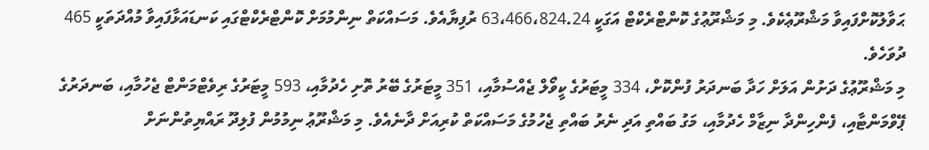ޙަވާލުކޮށްފައިވާ މަޝްރޫޢެކެވެ. މި މަޝްރޫޢުގެ ކޮންޓްރެކްޓް އަގަކީ 63،466،824.24 ރުފިޔާއެވެ. މަސައްކަތް ނިންމުމަށް ކޮންޓްރެކްޓްގައި ކަނޑައަޅާފައިވާ މުއްދަތަކީ 465 ދުވަހެވެ.
މި މަޝްރޫޢުގެ ދަށުން އަލަށް ހަދާ ބަނދަރު ފުންކޮށް، 334 މީޓަރުގެ ކީވޯލް ޖެއްސުމާއި، 351 މީޓަރުގެ ބޭރު ތޮށި ހެދުމާއި، 593 މީޓަރުގެ ރިވެޓްމަންޓް ޖެހުމާއި، ބަނދަރުގެ ޕޭވްމަންޓާއި، ފެންހިންދާ ނިޒާމް ހެދުމާއި، މަގު ބައްތި އަދި ނެރު ބައްތި ޖެހުމުގެ މަސައްކަތް ކުރިއަށް ދާނެއެވެ. މި މަޝްރޫޢު ނިމުމުން ފުލިދޫ ރައްޔިތުންނަށް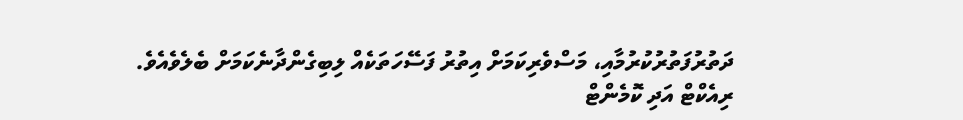ދަތުރުފަތުރުކުރުމާއި، މަސްވެރިކަމަށް އިތުރު ފަސޭހަތަކެއް ލިބިގެންދާނެކަމަށް ބެލެވެއެވެ.
ރިއެކްޓް އަދި ކޮމެންޓް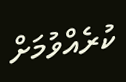ކުރެއްވުމަށް